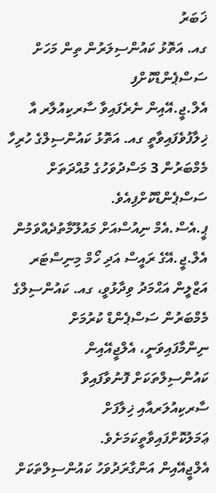ޚަބަރު
ގއ. އަތޮޅު ކައުންސިލަރުން ތިން މަހަށް ސަސްޕެންޑްކޮށްފި
އެލް.ޖީ.އޭއިން ނެރެފައިވާ ސާރކިއުލާރ އާ ޚިލާފުވެފައިވާތީ ގއ. އަތޮޅު ކައުންސިލްގެ ހުރިހާ މެމްބަރުން 3 މަސްދުވަހުގެ މުއްދަތަށް ސަސްޕެންޑްކޮށްފިއެވެ.
ޕީ.އެސް.އެމް ނިއުސްއަށް މައުލޫމާތުދެއްވަމުން އެލް.ޖީ.އޭގެ ރައީސް އަދި ހޯމް މިނިސްޓަރ އަޒްލީން އަޙްމަދު ވިދާޅުވީ، ގއ. ކައުންސިލްގެ މެމްބަރުން ސަސްޕެންޑް ކުރުމަށް ނިންމާފައިވަނީ، އެލްޖީއޭއިން ކައުންސިލްތަކަށް ފޮނުވާފައިވާ ސާރކިއުލަރއާއި ޚިލާފަށް ޢަމަލުކޮށްފައިވާތީކަމަށެވެ.
އެލްޖީއޭއިން އަންގާރަދުވަހު ކައުންސިލްތަކަށް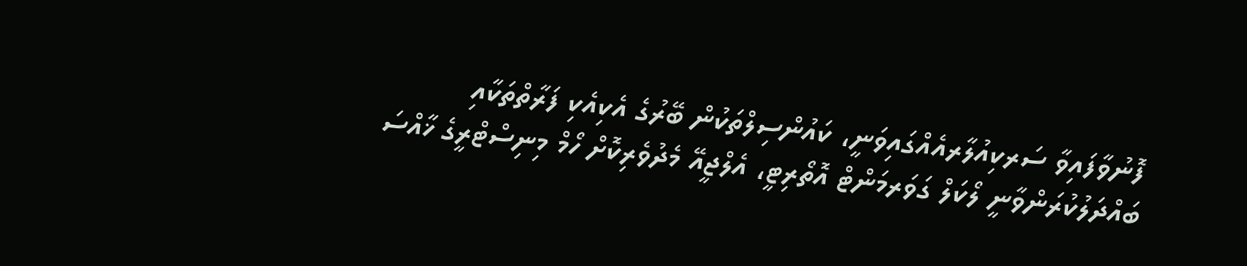ފޮނުވާފައިވާ ސަރކިއުލާރއެއްގައިވަނީ، ކައުންސިލްތަކުން ބޭރުގެ އެކިއެކި ފަރާތްތަކާއި ބައްދަލުކުރަންވާނީ ލޯކަލް ގަވަރމަންޓް އޮތޯރިޓީ، އެލްޖީއޭ މެދުވެރިކޮށް ހޯމް މިނިސްޓްރީގެ ޚާއްސަ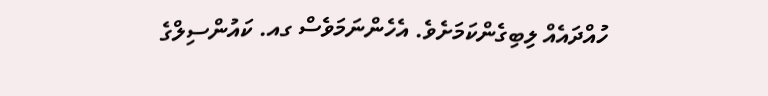ހުއްދައެއް ލިބިގެންކަމަށެވެ. އެހެންނަމަވެސް ގއ. ކައުންސިލްގެ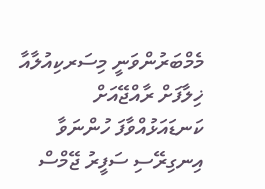މެމްބަރުންވަނީ މިސަރކިއުލާއާ ޚިލާފަށް ރާއްޖޭއަށް ކަނޑައަޅުއްވާފަ ހުންނަވާ އިނގިރޭސި ސަފީރު ޖޭމްސް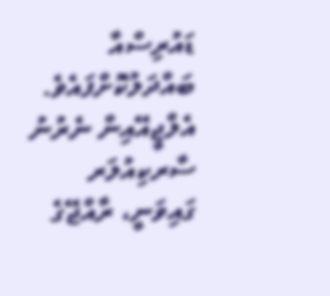ޑައުރިސްއާ ބައްދަލުކޮށްފައެވެ.
އެލްޖީއޭއިން ނެރުނު ސާރކިއުލަރ ގައިވަނީ، ރާއްޖޭގެ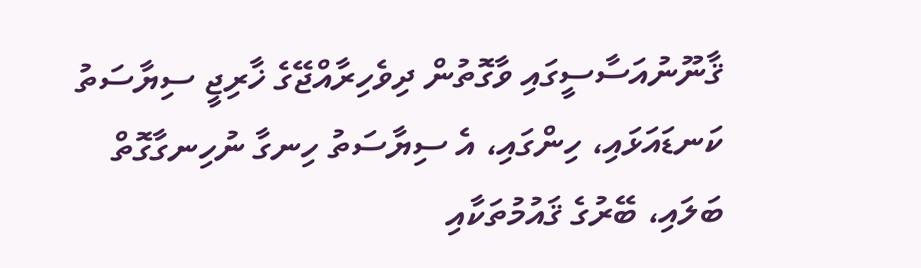ޤާނޫނުއަސާސީގައި ވާގޮތުން ދިވެހިރާއްޖޭގެ ޚާރިޖީ ސިޔާސަތު ކަނޑައަޅައި، ހިންގައި، އެ ސިޔާސަތު ހިނގާ ނުހިނގާގޮތް ބަލައި، ބޭރުގެ ޤައުމުތަކާއި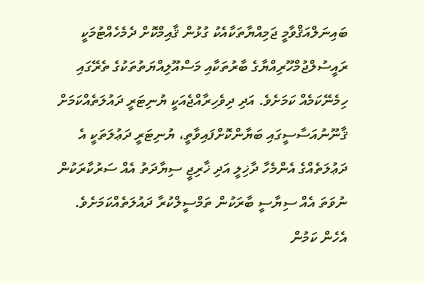ބައިނަލްއަޤްވާމީ ޖަމިއްޔާތަކާއެކު ގުޅުން ޤާއިމްކޮށް ދެމެހެއްޓުމަކީ ރައީސުލްޖުމްހޫރިއްޔާގެ ބާރުތަކާއި މަސްއޫލިއްޔަތުތަކުގެ ތެރޭގައި ހިމެނޭކަމެއް ކަމަށެވެ. އަދި ދިވެހިރާއްޖެއަކީ ޔުނިޓަރީ ދައުލަތެއްކަމަށް ޤާނޫނުއަސާސީގައި ބަޔާންކޮށްފައިވާތީ، ޔުނިޓަރީ ދަޢުލަތަކީ އެ ދަޢުލަތެއްގެ އެންމެހާ ދާޚިލީ އަދި ޚާރިޖީ ސިޔާދަތު އެއް ސަރުކާރަކުން ނުވަތަ އެއް ސިޔާސީ ބާރަކުން ތަމްސީލްކުރާ ދައުލަތެއްކަމަށެވެ.
އެހެން ކަމުން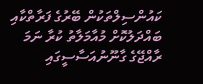ކައުންސިލްތަކުން ބޭރުގެ ފަރާތްކާއި ބައްދަލުކޮށް މުއާމަލާތު ކުރާ ނަމަ ރާއްޖޭގެ ގާނޫނުއަސާސީގައި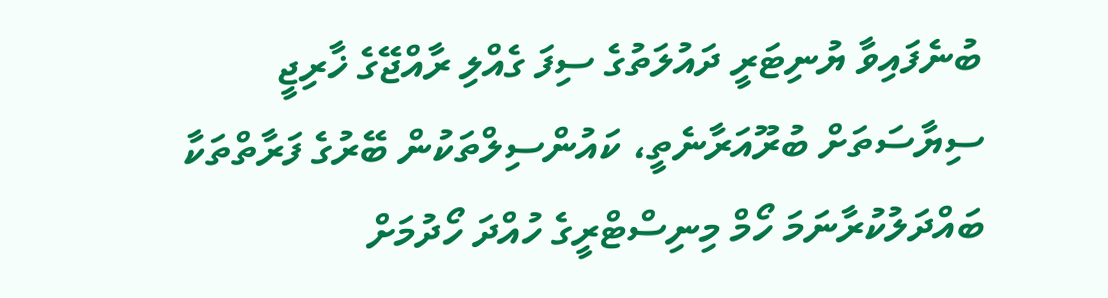ބުނެފައިވާ ޔުނިޓަރީ ދައުލަތުގެ ސިފަ ގެއްލި ރާއްޖޭގެ ޚާރިޖީ ސިޔާސަތަށް ބުރޫއަރާނެތީ، ކައުންސިލްތަކުން ބޭރުގެ ފަރާތްތަކާ ބައްދަލުކުރާނަމަ ހޯމް މިނިސްޓްރީގެ ހުއްދަ ހޯދުމަށް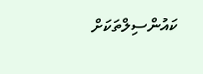ކައުންސިލްތަކަށް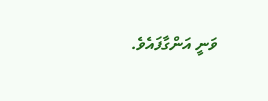ވަނީ އަންގާފައެވެ.